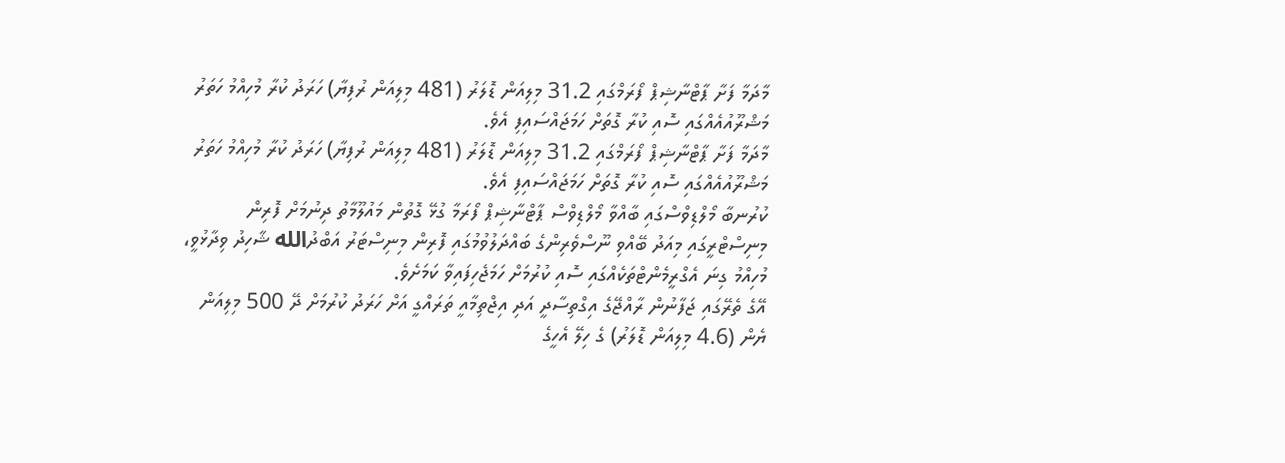މާދަމާ ފަށާ ޕާޓްނާޝިޕް ފޯރަމްގައި 31.2 މިލިއަން ޑޮލަރު (481 މިލިއަން ރުފިޔާ) ހަރަދު ކުރާ މުހިއްމު ހަތަރު މަޝްރޫއުއެއްގައި ސޮއި ކުރާ ގޮތަށް ހަމަޖައްސައިފި އެވެ.
މާދަމާ ފަށާ ޕާޓްނާޝިޕް ފޯރަމްގައި 31.2 މިލިއަން ޑޮލަރު (481 މިލިއަން ރުފިޔާ) ހަރަދު ކުރާ މުހިއްމު ހަތަރު މަޝްރޫއުއެއްގައި ސޮއި ކުރާ ގޮތަށް ހަމަޖައްސައިފި އެވެ.
ކުރުނބާ މޯލްޑިވްސްގައި ބާއްވާ މޯލްޑިވްސް ޕާޓްނާޝިޕް ފޯރަމާ ގުޅޭ ގޮތުން މައުލޫމާތު ދިނުމަށް ފޮރިން މިނިސްޓްރީގައި މިއަދު ބޭއްވި ނޫސްވެރިންގެ ބައްދަލުވުމުގައި ފޮރިން މިނިސްޓަރު އަބްދުالله ޝާހިދު ވިދާޅުވީ، މުހިއްމު ގިނަ އެގްރީމެންޓްތަކެއްގައި ސޮއި ކުރުމަށް ހަމަޖެހިފައިވާ ކަމަށެވެ.
އޭގެ ތެރޭގައި ޖަފާނުން ރާއްޖޭގެ އިގްތިސާދީ އަދި އިޖްތިމާއީ ތަރައްގީ އަށް ހަރަދު ކުރުމަށް ދޭ 500 މިލިއަން ޔެން (4.6 މިލިއަން ޑޮލަރު) ގެ ހިލޭ އެހީގެ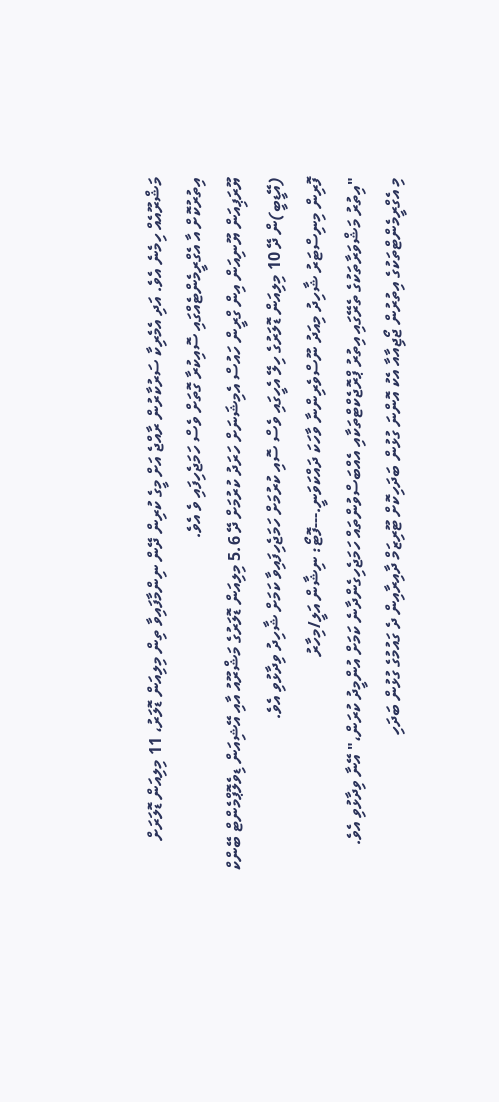މަޝްރޫއެއް ހިމެނެ އެވެ. އަދި އެމެރިކާ ސަރުކާރުން ރާއްޖެ އަށް މީގެ ކުރިން ދޭން ނިންމާފައިވާ ތިން މިލިއަން ޑޮލަރު، 11 މިލިއަން ޑޮލަރަށް އިތުރުކޮށް އާ އެގްރީމެންޓެއްގައި ސޮއިކުރާ ގޮތަށް ވެސް ހަމަޖެހިފައި ވެ އެވެ.
ޔޫރަޕިއަން ޔޫނިއަން އިން ގްރީން ހައުސް އެމިޝަނަށް ހަރަދު ކުރުމަށް ދޭ 5.6 މިލިއަން ޑޮލަރުގެ މަޝްރޫއު އާއި އޭޝިއަން ޑިވެލޮޕްމެންޓް ބޭންކް (އޭޑީބީ)ން ދޭ 10 މިލިއަން ޑޮލަރުގެ ހިލޭ އެހީގައި ވެސް ސޮއި ކުރުމަށް ހަމަޖެހިފައިވާ ކަމަށް ޝާހިދު ވިދާޅުވި އެވެ.
ފޮރިން މިނިސްޓަރު ޝާހިދު މިއަދު ނޫސްވެރިންނާ ވާހަކަ ދައްކަވަނީ.---ފޮޓޯ: ނިޝާން އަލީ/މިހާރު
"އިތުރު މަޝްވަރާތަކުގެ ތެރޭގައި އިތުރު ޕްރޮޖެކްޓްތަކާއި އެއްބަސްވުންތައް ހަމަޖެހިގެންދާނެ ކަމަށް އުންމީދު ކުރަން،" އޭނާ ވިދާޅުވި އެވެ.
މި އެގްރީމެންޓްތަކުގެ އިތުރުން ޖޯޖިއާއާ އެކު އޮންނަ ގުޅުން ބަދަހިކޮށް ޓޫރިޒަމް ދާއިރާއިން ދެ ގައުމުގެ ގުޅުން ބަދަހި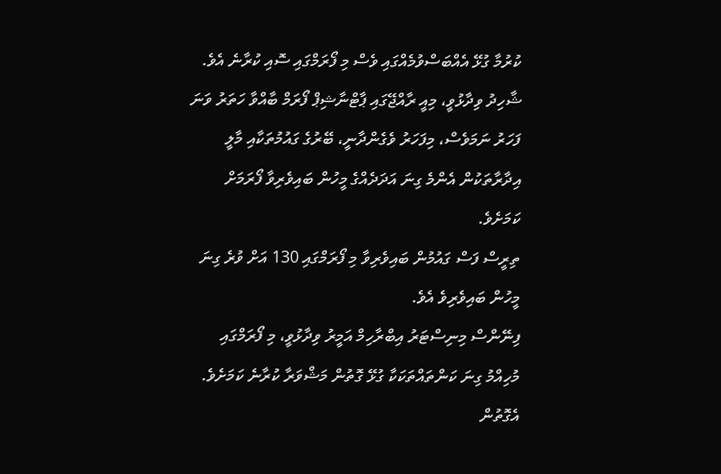ކުރުމާ ގުޅޭ އެއްބަސްވުމެއްގައި ވެސް މި ފޯރަމްގައި ސޮއި ކުރާނެ އެވެ.
ޝާހިދު ވިދާޅުވީ، މިއީ ރާއްޖޭގައި ޕާޓްނާޝިޕް ފޯރަމް ބާއްވާ ހަތަރު ވަނަ ފަހަރު ނަމަވެސް، މިފަހަރު ވެގެންދާނީ، ބޭރުގެ ގައުމުތަކާއި މާލީ އިދާރާތަކުން އެންމެ ގިނަ އަދަދެއްގެ މީހުން ބައިވެރިވާ ފޯރަމަށް ކަމަށެވެ.
ތިރީސް ފަސް ގައުމުން ބައިވެރިވާ މި ފޯރަމްގައި 130 އަށް ވުރެ ގިނަ މީހުން ބައިވެރިވެ އެވެ.
ފިނޭންސް މިނިސްޓަރު އިބްރާހިމް އަމީރު ވިދާޅުވީ، މި ފޯރަމްގައި މުހިއްމު ގިނަ ކަންތައްތަކަކާ ގުޅޭ ގޮތުން މަޝްވަރާ ކުރާނެ ކަމަށެވެ. އެގޮތުން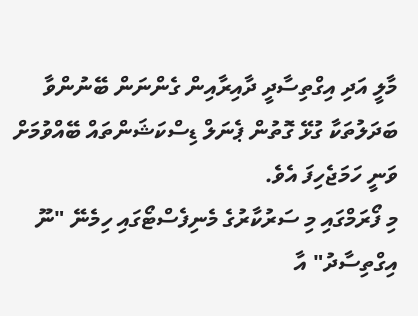މާލީ އަދި އިގްތިސާދީ ދާއިރާއިން ގެންނަން ބޭނުންވާ ބަދަލުތަކާ ގުޅޭ ގޮތުން ޕެނަލް ޑިސްކަޝަންތައް ބޭއްވުމަށް ވަނީ ހަމަޖެހިފަ އެވެ.
މި ފޯރަމްގައި މި ސަރުކާރުގެ މެނިފެސްޓޯގައި ހިމެނޭ "ނޫ އިގްތިސާދު" އާ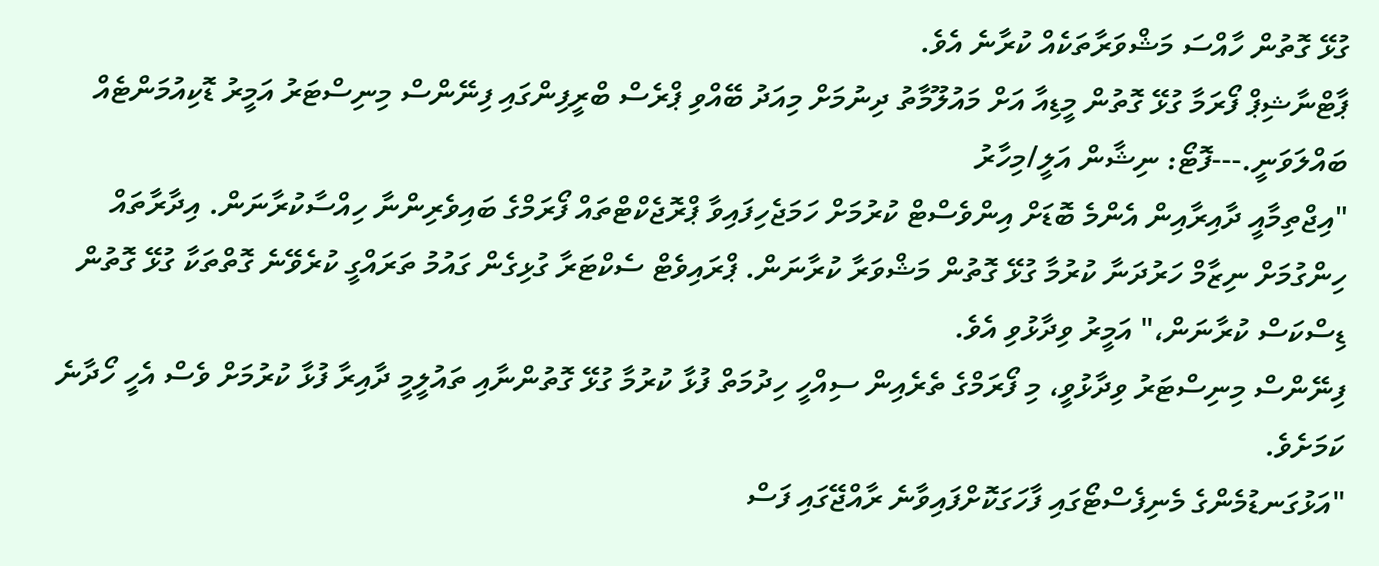ގުޅޭ ގޮތުން ހާއްސަ މަޝްވަރާތަކެއް ކުރާނެ އެވެ.
ޕާޓްނާޝިޕް ފޯރަމާ ގުޅޭ ގޮތުން މީޑިއާ އަށް މައުލޫމާތު ދިނުމަށް މިއަދު ބޭއްވި ޕްރެސް ބްރީފިންގައި ފިނޭންސް މިނިސްޓަރު އަމީރު ޑޮކިއުމަންޓެއް ބައްލަވަނީ.---ފޮޓޯ: ނިޝާން އަލީ/މިހާރު
"އިޖްތިމާއީ ދާއިރާއިން އެންމެ ބޮޑަށް އިންވެސްޓް ކުރުމަށް ހަމަޖެހިފައިވާ ޕްރޮޖެކްޓްތައް ފޯރަމްގެ ބައިވެރިންނާ ހިއްސާކުރާނަން. އިދާރާތައް ހިންގުމަށް ނިޒާމް ހަރުދަނާ ކުރުމާ ގުޅޭ ގޮތުން މަޝްވަރާ ކުރާނަން. ޕްރައިވެޓް ސެކްޓަރާ ގުޅިގެން ގައުމު ތަރައްގީ ކުރެވޭނެ ގޮތްތަކާ ގުޅޭ ގޮތުން ޑިސްކަސް ކުރާނަން،" އަމީރު ވިދާޅުވި އެވެ.
ފިނޭންސް މިނިސްޓަރު ވިދާޅުވީ، މި ފޯރަމްގެ ތެރެއިން ސިއްހީ ހިދުމަތް ފުޅާ ކުރުމާ ގުޅޭ ގޮތުންނާއި ތައުލީމީ ދާއިރާ ފުޅާ ކުރުމަށް ވެސް އެހީ ހޯދާނެ ކަމަށެވެ.
"އަޅުގަނޑުމެންގެ މެނިފެސްޓޯގައި ފާހަގަކޮށްފައިވާނެ ރާއްޖޭގައި ފަސް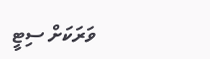ވަރަކަށް ސިޓީ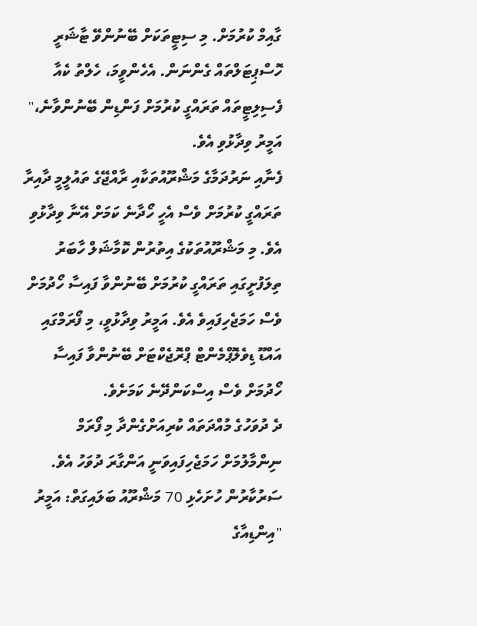ގާއިމް ކުރުމަށް. މި ސިޓީތަކަށް ބޭނުންވޭ ޓާޝަރީ ހޮސްޕިޓަލްތައް ގެންނަން. އެހެންވީމަ، ހެލްތު ކެއާ ފެސިލިޓީތައް ތަރައްގީ ކުރުމަށް ފަންޑިން ބޭނުންވާނެ،" އަމީރު ވިދާޅުވި އެވެ.
ފެނާއި ނަރުދަމާގެ މަޝްރޫއުތަކާއި ރާއްޖޭގެ ތައުލީމީ ދާއިރާ ތަރައްގީ ކުރުމަށް ވެސް އެހީ ހޯދާނެ ކަމަށް އޭނާ ވިދާޅުވި އެވެ. މި މަޝްރޫއުތަކުގެ އިތުރުން ކޮމާޝަލް ހާބަރު ތިލަފުށީގައި ތަރައްގީ ކުރުމަށް ބޭނުންވާ ފައިސާ ހޯދުމަށް ވެސް ހަމަޖެހިފައިވެ އެވެ. އަމީރު ވިދާޅުވީ، މި ފޯރަމްގައި އައްޑޫ ޑިވެލޮޕްމެންޓް ޕްރޮޖެކްޓަށް ބޭނުންވާ ފައިސާ ހޯދުމަށް ވެސް އިސްކަންދޭނެ ކަމަށެވެ.
ދެ ދުވަހުގެ މުއްދަތައް ކުރިއަށްގެންދާ މި ފޯރަމް ނިންމާލުމަށް ހަމަޖެހިފައިވަނީ އަންގާރަ ދުވަހު އެވެ.
ސަރުކާރުން ހުށަހެޅި 70 މަޝްރޫއު ބަލައިގަތް: އަމީރު
"އިންޑިއާގެ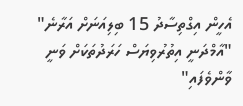އެހީން އިގްތިސާދު 15 ބިލިއަނަށް އަރާނެ"
"އާމްދަނީ އިތުރުވިޔަސް ހަރަދުތަކަށް ވަނީ ވާންވެފައި"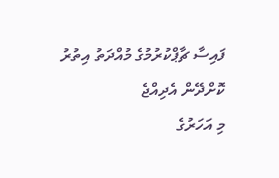ފައިސާ ޗާޕްކުރުމުގެ މުއްދަތު އިތުރު ކޮށްދޭން އެދިއްޖެ
މި އަހަރުގެ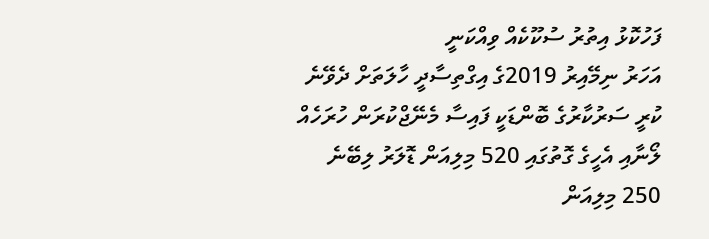ފަހުކޮޅު އިތުރު ސުކޫކެއް ވިއްކަނީ
އަހަރު ނިމޭއިރު 2019ގެ އިގްތިސާދީ ހާލަތަށް ދެވޭނެ
ކުރީ ސަރުކާރުގެ ބޮންޑަކީ ފައިސާ މެނޭޖްކުރަން ހުރަހެއް
ލޯނާއި އެހީގެ ގޮތުގައި 520 މިލިއަން ޑޮލަރު ލިބޭނެ
250 މިލިއަން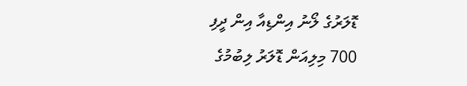ޑޮލަރުގެ ލޯނު އިންޑިއާ އިން ދީފި
700 މިލިއަން ޑޮލަރު ލިބުމުގެ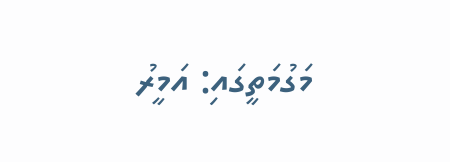މަގުމަތީގައި: އަމީރު